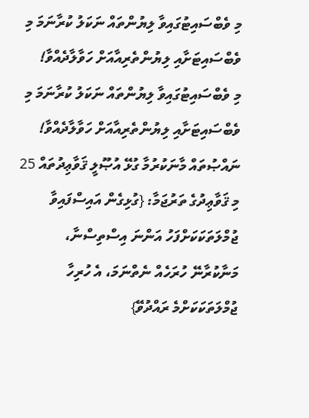މި ވެބްސައިޓުގައިވާ ލިޔުންތައް ނަކަލު ކުރާނަމަ މި ވެބްސައިޓަށާއި ލިޔުންތެރިއާއަށް ހަވާލާދެއްވާ!
މި ވެބްސައިޓުގައިވާ ލިޔުންތައް ނަކަލު ކުރާނަމަ މި ވެބްސައިޓަށާއި ލިޔުންތެރިއާއަށް ހަވާލާދެއްވާ!
ނައްޞުތައް މާނަކުރުމާ ގުޅޭ އުޞޫލީ ޤަވާޢިދުތައް 25
މި ޤަވާޢިދުގެ ތަރުޖަމާ: {ގުޅިގެން އައިސްފައިވާ ޖުމްލަތަކަކަށްފަހު އަންނަ އިސްތިސްނާ، މަނާކުރާނޭ ހުރަހެއް ނެތްނަމަ، އެ ހުރިހާ ޖުމްލަތަކަކަށްމެ ރައްދުވޭ}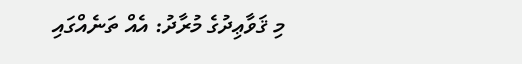މި ޤަވާޢިދުގެ މުރާދު: އެއް ތަނެއްގައި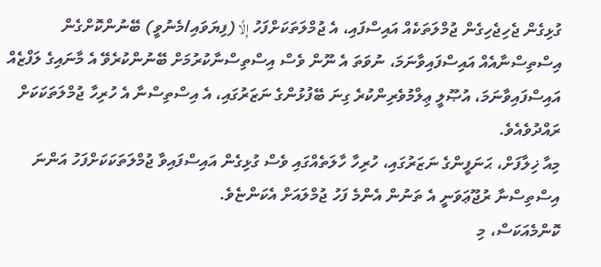ގުޅިގެން ޖެހިޖެހިގެން ޖުމްލަތަކެއް އައިސްފައި، އެ ޖުމްލަތަކަށްފަހު إِلَّا (ފިޔަވައި/މެނުވީ) ބޭނުންކޮށްގެން އިސްތިސްނާއެއް އައިސްފައިވާނަމަ، ނުވަތަ އެ ނޫން ވެސް އިސްތިސްނާކުރުމަށް ބޭނުންކުރެވޭ އެ މާނައިގެ ލަފްޒެއް އައިސްފައިވާނަމަ، އުޞޫލީ ޢިލްމުވެރިންކުރެ ގިނަ ބޭފުޅުންގެ ނަޒަރުގައި، އެ އިސްތިސްނާ އެ ހުރިހާ ޖުމްލަތަކަކަށް ރައްދުވެއެވެ.
މިއާ ޚިލާފަށް، ޙަނަފީންގެ ނަޒަރުގައި، ހުރިހާ ހާލަތެއްގައި ވެސް ގުޅިގެން އައިސްފައިވާ ޖުމްލަތަކަކަށްފަހު އަންނަ އިސްތިސްނާ ރުޖޫޢަވަނީ އެ ތަނުން އެންމެ ފަހު ޖުމްލައަށް އެކަންޏެވެ.
ކޮންމެއަކަސް، މި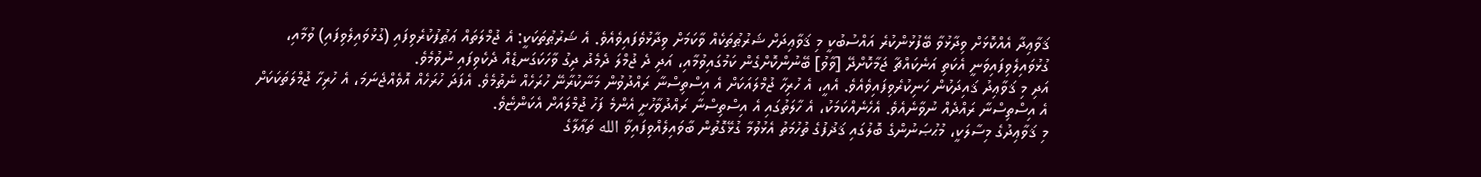ޤަވާޢިދާ އެއްކޮޅަށް ވިދާޅުވާ ބޭފުޅުންކުރެ އައްސުބުކީ މި ޤަވާޢިދަށް ޝަރުޠުތަކެއް ވާކަމަށް ވިދާޅުވެފައިވެއެވެ. އެ ޝަރުޠުތަކަކީ: އެ ޖުމްލަތައް ޢަޠުފުކުރެވިފައި (ގުޅުވައިލެވިފައި) ވުމާއި، ގުޅުވައިލެވިފައިވަނީ އެކަތި އަނެކައްޗާ ޖަމާކޮށްދޭ [ވާވު] ބޭނުންކޮށްގެން ކަމުގައިވުމާއި، އަދި ދެ ޖުމްލަ ދެމެދު ދިގު ވާހަކަގަނޑެއް ދެކެވިފައި ނުވުމެވެ.
އަދި މި ޤަވާޢިދު ޤައިދަކުން ހަނިކުރެވިފައިވެއެވެ. އެއީ، އެ ހުރިހާ ޖުމްލައަކަށް އެ އިސްތިސްނާ ރައްދުވުން މަނާކުރާނޭ ހުރަހެއް ނެތުމެވެ. އެފަދަ ހުރަހެއް އޮވެއްޖެނަމަ، އެ ހުރިހާ ޖުމްލަތަކަކަށް އެ އިސްތިސްނާ ރައްދެއް ނުވާނެއެވެ. އެހެނެއްކަމަކު، އެ ހާލަތުގައި އެ އިސްތިސްނާ ރައްދުވާހުށީ އެންމެ ފަހު ޖުމްލައަށް އެކަންޏެވެ.
މި ޤަވާޢިދުގެ މިސާލަކީ، މުޙުޞަނުންގެ ބޮލުގައި ޤަޛުފުގެ ތުހުމަތު އެޅުވުމާ ގުޅޭގޮތުން ބާވައިލެއްވިފައިވާ الله ތަޢާލާގެ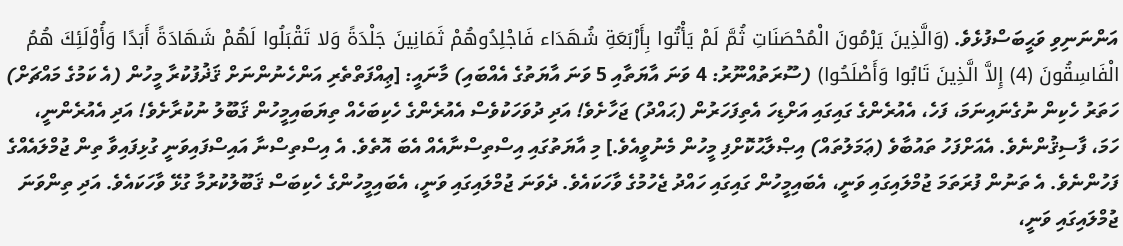އަންނަނިވި ވަޙީބަސްފުޅެވެ. (وَالَّذِينَ يَرْمُونَ الْمُحْصَنَاتِ ثُمَّ لَمْ يَأْتُوا بِأَرْبَعَةِ شُهَدَاء فَاجْلِدُوهُمْ ثَمَانِينَ جَلْدَةً وَلا تَقْبَلُوا لَهُمْ شَهَادَةً أَبَدًا وَأُوْلَئِكَ هُمُ الْفَاسِقُونَ (4) إِلاَّ الَّذِينَ تَابُوا وَأَصْلَحُوا) (ސޫރަތުއްނޫރު: 4 ވަނަ އާޔަތާއި 5 ވަނަ އާޔަތުގެ އެއްބައި) މާނައީ: [ޢިއްފަތްތެރި އަންހެނުންނަށް ޤަޛުފުކުރާ މީހުން (އެ ކަމުގެ މައްޗަށް) ހަތަރު ހެކިން ނުގެނައިނަމަ، ފަހެ، އެއުރެންގެ ގައިގައި އަށްޑިހަ އެތިފަހަރުން (ޙައްދު) ޖަހާށެވެ! އަދި ދުވަހަކުވެސް އެއުރެންގެ ހެކިބަހެއް ތިޔަބައިމީހުން ޤަބޫލު ނުކުރާށެވެ! އަދި އެއުރެންނީ، ހަމަ، ފާސިޤުންނެވެ. އެއަށްފަހު ތައުބާވެ (ޢަމަލުތައް) އިޞްލާޙުކޮށްފި މީހުން މެނުވީއެވެ.] މި އާޔަތުގައި އިސްތިސްނާއެއް އެބަ އޮތެވެ. އެ އިސްތިސްނާ އައިސްފައިވަނީ ގުޅިފައިވާ ތިން ޖުމްލައެއްގެ ފަހުންނެވެ. އެ ތަނުން ފުރަތަމަ ޖުމްލައިގައި ވަނީ، އެބައިމީހުން ގައިގައި ހައްދު ޖެހުމުގެ ވާހަކައެވެ. ދެވަނަ ޖުމްލައިގައި ވަނީ، އެބައިމީހުންގެ ހެކިބަސް ޤަބޫލުކުރުމާ ގުޅޭ ވާހަކައެވެ. އަދި ތިންވަނަ ޖުމްލައިގައި ވަނީ،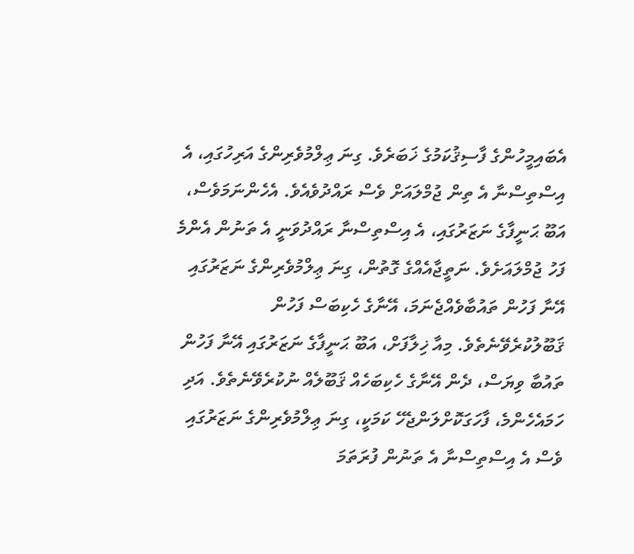އެބައިމީހުންގެ ފާސިޤުކަމުގެ ޚަބަރެވެ. ގިނަ ޢިލްމުވެރިންގެ އަރިހުގައި، އެ އިސްތިސްނާ އެ ތިން ޖުމްލައަށް ވެސް ރައްދުވެއެވެ. އެހެންނަމަވެސް، އަބޫ ޙަނީފާގެ ނަޒަރުގައި، އެ އިސްތިސްނާ ރައްދުވަނީ އެ ތަނުން އެންމެ ފަހު ޖުމްލައަށެވެ. ނަތީޖާއެއްގެ ގޮތުން، ގިނަ ޢިލްމުވެރިންގެ ނަޒަރުގައި އޭނާ ފަހުން ތައުބާވެއްޖެނަމަ، އޭނާގެ ހެކިބަސް ފަހުން ޤަބޫލުކުރެވޭނެތެވެ. މިއާ ޚިލާފަށް، އަބޫ ޙަނީފާގެ ނަޒަރުގައި އޭނާ ފަހުން ތައުބާ ވިޔަސް، ދެން އޭނާގެ ހެކިބަހެއް ޤަބޫލެއް ނުކުރެވޭނެތެވެ. އަދި ހަމައެހެންމެ، ފާހަގަކޮށްލަންޖެހޭ ކަމަކީ، ގިނަ ޢިލްމުވެރިންގެ ނަޒަރުގައި ވެސް އެ އިސްތިސްނާ އެ ތަނުން ފުރަތަމަ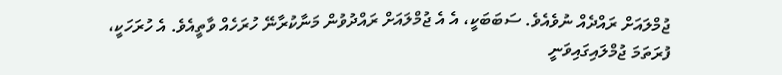ޖުމްލައަށް ރައްދެއް ނުވެއެވެ. ސަބަބަކީ، އެ އެ ޖުމްލައަށް ރައްދުވުން މަނާކުރާނޭ ހުރަހެއް ވާތީއެވެ. އެ ހުރަހަކީ، ފުރަތަމަ ޖުމްލައިގައިވަނީ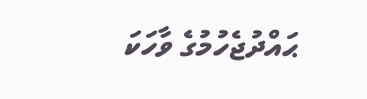ޙައްދުޖެހުމުގެ ވާހަކަ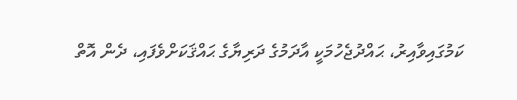ކަމުގައިވާއިރު، ޙައްދުޖެހުމަކީ އާދަމުގެ ދަރިޔާގެ ޙައްޤަކަށްވެފައި، ދެން އޮތް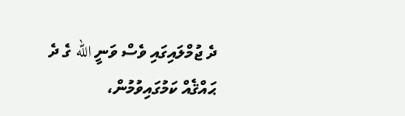ދެ ޖުމްލައިގައި ވެސް ވަނީ الله ގެ ދެ ޙައްޤެއް ކަމުގައިވުމުން،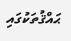ޙައްޤުތަކުގައި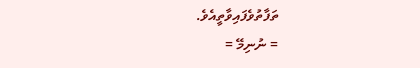ތަފާތުވެފައިވާތީއެވެ.
= ނުނިމޭ =